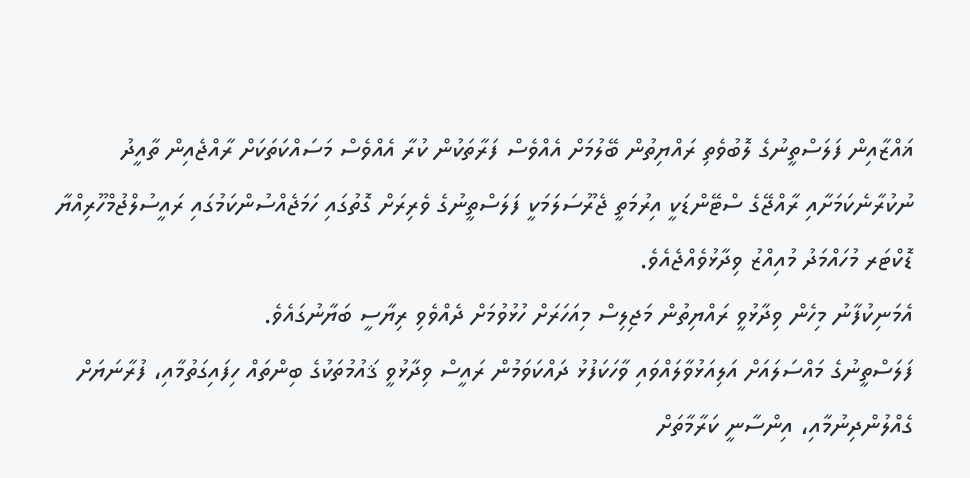ޣައްޒާއިން ފަލަސްތީނުގެ ލޮބުވެތި ރައްޔިތުން ބޭލުމަށް އެއްވެސް ފަރާތަކުން ކުރާ އެއްވެސް މަސައްކަތަކަށް ރާއްޖެއިން ތާއީދު ނުކުރާނެކަމަށާއި ރާއްޖޭގެ ސްޓޭންޑަކީ އިރުމަތީ ޖެރޫސަލަމަކީ ފަލަސްތީނުގެ ވެރިރަށް ގޮތުގައި ހަމަޖެއްސުންކަމުގައި ރައީސުލްޖުމްހޫރިއްޔާ ޑޮކްޓަރ މުހައްމަދު މުއިއްޒު ވިދާޅުވެއްޖެއެވެ.
އެމަނިކުފާނު މިހެން ވިދާޅުވީ ރައްޔިތުން މަޖިލިސް މިއަހަރަށް ހުޅުވުމަށް ދެއްވެވި ރިޔާސީ ބަޔާނުގައެވެ.
ފަލަސްތީނުގެ މައްސަލައަށް އަލިއަޅުވާލައްވައި ވާހަކަފުޅު ދައްކަވަމުން ރައީސް ވިދާޅުވީ ޤައުމުތަކުގެ ބިންތައް ހިފައިގަތުމާއި، ފުރާނަޔަށް ގެއްލުންދިނުމާއި، އިންސާނީ ކަރާމާތަށް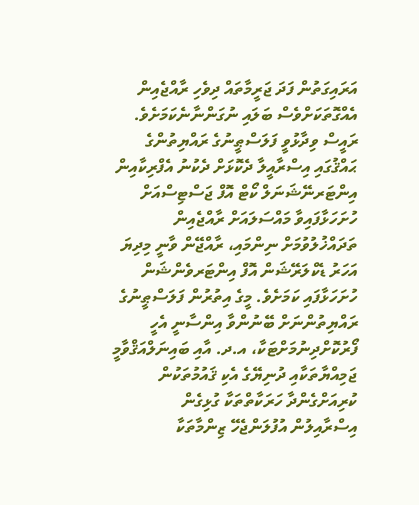އަރައިގަތުން ފަދަ ޖަރީމާތައް ދިވެހި ރާއްޖެއިން އެއްގޮތަކަށްވެސް ބަލައި ނުގަންނާނެކަމަށެވެ. ރައީސް ވިދާޅުވީ ފަލަސްޠީނުގެ ރައްޔިތުންގެ ޙައްޤުގައި އިސްރާއީލާ ދެކޮޅަށް ދެކުނު އެފްރިކާއިން އިންޓަރނޭޝަނަލް ކޯޓް އޮފް ޖަސްޓިސްއަށް ހުށަހަޅާފައިވާ މައްސަލައަށް ރާއްޖެއިން ތަދައްޚުލުވުމަށް ނިންމައި، ރާއްޖޭން ވާނީ މިދިޔަ އަހަރު ޑެކްލަރޭޝަން އޮފް އިންޓަރވެންޝަން ހުށަހަޅާފައި ކަމަށެވެ. މީގެ އިތުރުން ފަލަސްޠީނުގެ ރައްޔިތުންނަށް ބޭނުންވާ އިންސާނީ އެހީ ފޯރުކޮށްދިނުމަށްޓަކާ، އ.ދ. އާއި ބައިނަލްއަޤްވާމީ ޖަމިއްޔާތަކާއި ދުނިޔޭގެ އެކި ޤައުމުތަކުން ކުރިއަށްގެންދާ ހަރަކާތްތަކާ ގުޅިގެން އިސްރާއިލުން އުފުލަންޖެހޭ ޒިންމާތަކާ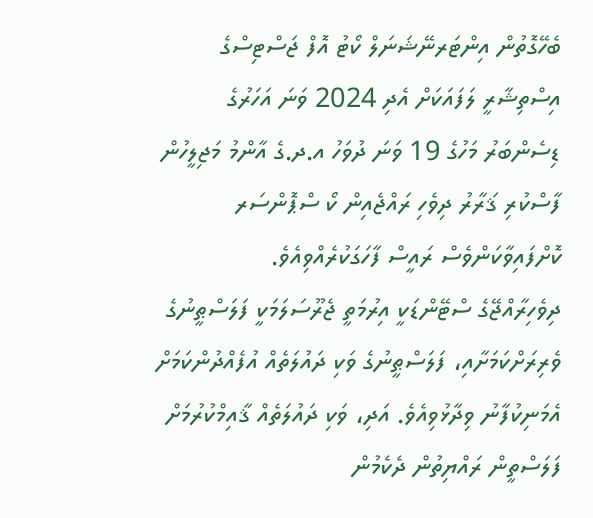ބެހޭގޮތުން އިންޓަރނޭޝަނަލް ކޯޓު އޮފް ޖަސްޓިސްގެ އިސްތިޝާރީ ލަފައަކަށް އެދި 2024 ވަނަ އަހަރުގެ ޑިސެންބަރު މަހުގެ 19 ވަނަ ދުވަހު އ.ދ.ގެ އާންމު މަޖިލީހުން ފާސްކުރި ޤަރާރު ދިވެހި ރައްޖެއިން ކޯ ސްޕޮންސަރ ކޮށްފައިވާކަންވެސް ރައީސް ފާހަގަކުރެއްވިއެވެ.
ދިވެހިރާއްޖޭގެ ސްޓޭންޑަކީ އިރުމަތީ ޖެރޫސަލަމަކީ ފަލަސްޠީނުގެ ވެރިރަށްކަމަށާއި، ފަލަސްޠީނުގެ ވަކި ދައުލަތެއް އުފެއްދުންކަމަށް އެމަނިކުފާނު ވިދާޅުވިއެވެ. އަދި، ވަކި ދައުލަތެއް ޤާއިމްކުރުމަށް ފަލަސްތީން ރައްޔިތުން ދެކެމުން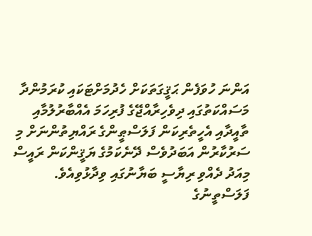އަންނަ ހުވަފެން ޙަޤީގަތަކަށް ހެދުމަށްޓަކައި ކުރަމުންދާ މަސައްކަތުގައި ދިވެހިރާއްޖޭގެ ފުރިހަމަ އެއްބާރުލުމާއި ތާއީދާއި އެހީތެރިކަން ފަލަސްޠީންގެ ރައްޔިތުންނަށް މި ސަރުކާރުން އަބަދުވެސް ދޭނެކަމުގެ ޔަޤީންކަން ރައީސް މިއަދު ދެއްވި ރިޔާސީ ބަޔާނުގައި ވިދާޅުވިއެވެ.
ފަލަސްތީނުގެ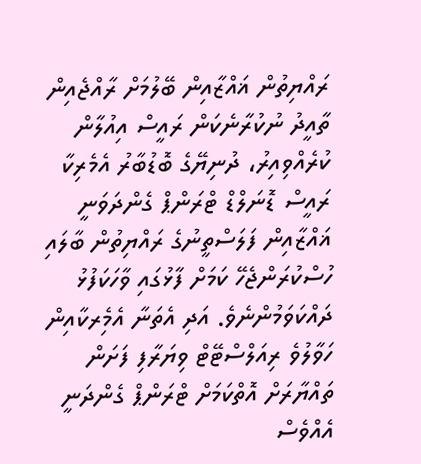ރައްޔިތުން ޣައްޒާއިން ބޭލުމަށް ރާއްޖެއިން ތާއީދު ނުކުރާނެކަން ރައީސް އިއުލާން ކުރެއްވިއިރު، ދުނިޔޭގެ ބޮޑުބާރު އެމެރިކާ ރައީސް ޑޮނަލްޑް ޓްރަންޕް ގެންދަވަނީ ޣައްޒާއިން ފަލަސްތީނުގެ ރައްޔިތުން ބާލައި ހުސްކުރަންޖެހޭ ކަމަށް ފާޅުގައި ވާހަކަފުޅު ދައްކަވަމުންނެވެ. އަދި އެތަނާ އެމެިރކާއިން ހަވާލުވެ ރިއަލްސްޓޭޓް ވިޔަރާފި ފަށަން ތައްޔާރަށް އޮތްކަމަށް ޓްރަންޕް ގެންދަނީ އެއްވެސް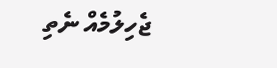ޖެހިލުމެއް ނެތި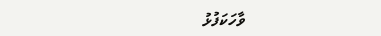ވާހަކަފުޅު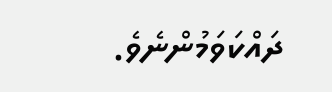ދައްކަވަމުންނެވެ.